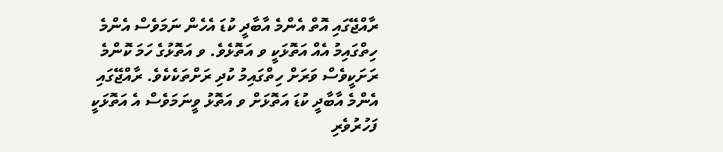ރާއްޖޭގައި އޮތް އެންމެ އާބާދީ ކުޑަ އެހެން ނަމަވެސް އެންމެ ހިތްގައިމު އެއް އަތޮޅަކީ ވ އަތޮޅެވެ. ވ އަތޮޅުގެ ހަމަ ކޮންމެ ރަށަކީވެސް ވަރަށް ހިތްގައިމު ކުދި ރަށްތަކެކެވެ. ރާއްޖޭގައި އެންމެ އާބާދީ ކުޑަ އަތޮޅަށް ވ އަތޮޅު ވީނަމަވެސް އެ އަތޮޅަކީ ފަހުރުވެރި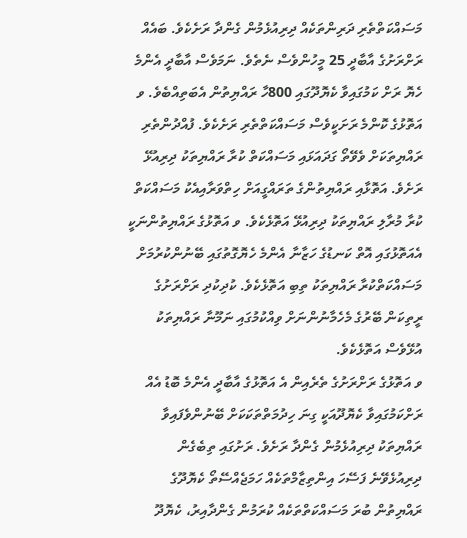މަސައްކަތްތެރި ދަރިންތަކެއް ދިރިއުޅެމުން ގެންދާ ރަށެކެވެ. ބައެއް ރަށްރަށުގެ އާބާދީ 25 މީހުންވެސް ނެތެވެ. ނަމަވެސް އާބާދީ އެންމެ ހެޔޮ ރަށް ކަމުގައިވާ ކެޔޮދޫގައި 800ހާ ރައްޔިތުން އެބަތިއްބެވެ. ވ އަތޮޅުގެ ކޮންމެ ރަށަކީވެސް މަސައްކަތްތެރި ރަށެކެވެ. ފުއްދުންތެރި ރައްޔިތަކަށް ވެވޭތޯ ގަދައަޅައި މަސައްކަތް ކުރާ ރައްޔިތަކު ދިރިއުޅޭ ރަށެވެ. އަތޮޅާއި ރައްޔިތުންގެ ތަރައްގީއަށް ހިތްވަރާއިއެކު މަސައްކަތް ކުރާ މުރާލި ރައްޔިތަކު ދިރިއުޅޭ އަތޮޅެކެވެ. ވ އަތޮޅުގެ ރައްޔިތުންނަކީ އެއަތޮޅުގައި އޮތް ކަނޑުގެ ހަޒާނާ އެންމެ ހެޔޮގޮތުގައި ބޭނުންކުރުމަށް މަސައްކަތްކުރާ ރައްޔިތަކު ތިބި އަތޮޅެކެވެ. ކުދިކުދި ރަށްރަށުގެ ރީތިކަން ބޭރުގެ މެހެމާނުންނަށް ވިއްކުމުގައި ނަމޫނާ ރައްޔިތަކު އުޅޭވެސް އަތޮޅެކެވެ.
ވ އަތޮޅުގެ ރަށްރަށުގެ ތެރެއިން އެ އަތޮޅުގެ އާބާދީ އެންމެ ބޮޑު އެއް ރަށްކަމުގައިވާ ކެޔޮދޫއަކީ ގިނަ ހިދުމަތްތަކަކަށް ބޭނުންވެފައިވާ ރައްޔިތަކު ދިރިއުޅެމުން ގެންދާ ރަށެވެ. ރަށުގައި ތިބެގެން ދިރިއުޅެވޭނެ ފަސޭހަ އިންތިޒާމްތަކެއް ހަމަޖެއްސޭތޯ ކެޔޮދޫގެ ރައްޔިތުން ބުރަ މަސައްކަތްތަކެއް ކުރަމުން ގެންދާއިރު، ކެޔޮދޫ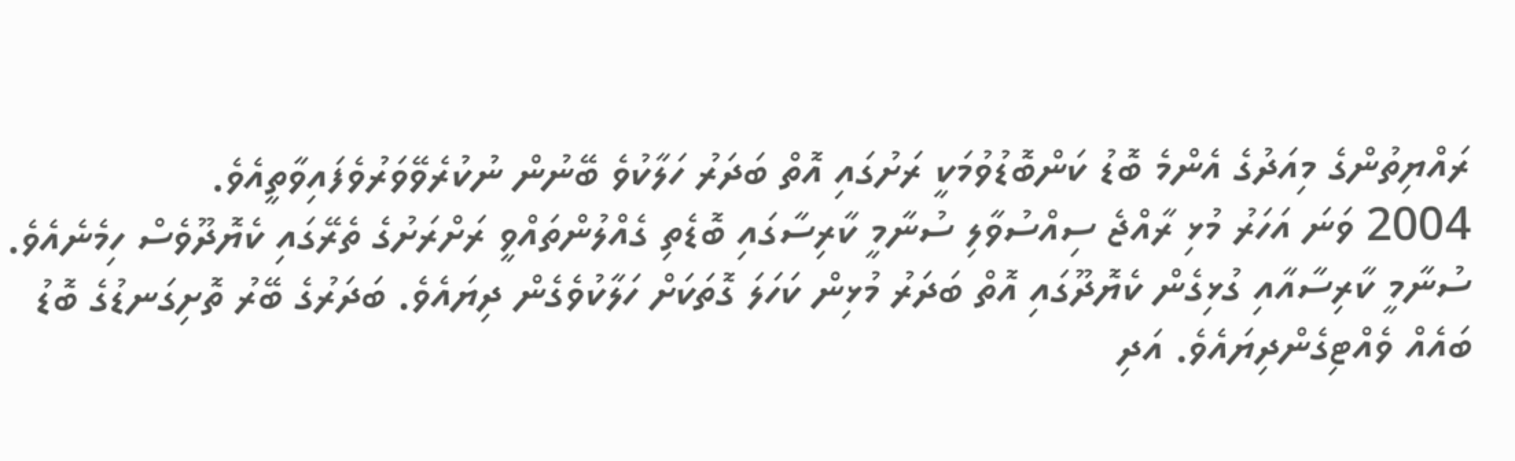ރައްޔިތުންގެ މިއަދުގެ އެންމެ ބޮޑު ކަންބޮޑުވުމަކީ ރަށުގައި އޮތް ބަދަރު ހަލާކުވެ ބޭނުން ނުކުރެވޭވަރުވެފައިވާތީއެވެ.
2004 ވަނަ އަހަރު މުޅި ރާއްޖެ ސިއްސުވާލި ސުނާމީ ކާރިސާގައި ބޮޑެތި ގެއްލުންތައްވީ ރަށްރަށުގެ ތެރޭގައި ކެޔޮދޫވެސް ހިމެނެއެވެ. ސުނާމީ ކާރިސާއާއި ގުޅިގެން ކެޔޮދޫގައި އޮތް ބަދަރު މުޅިން ކަހަލަ ގޮތަކަށް ހަލާކުވެގެން ދިޔައެވެ. ބަދަރުގެ ބޭރު ތޮށިގަނޑުގެ ބޮޑު ބައެއް ވެއްޓިގެންދިޔައެވެ. އަދި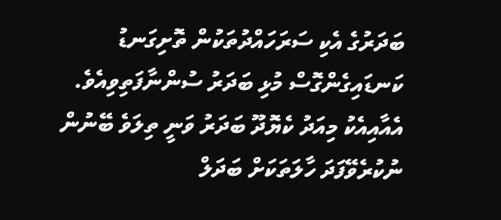ބަދަރުގެ އެކި ސަރަހައްދުތަކުން ތޮށިގަނޑު ކަނޑައިގެންގޮސް މުޅި ބަދަރު ސުންނާފަތިވިއެވެ. އެއާއިއެކު މިއަދު ކެޔޮދޫ ބަދަރު ވަނީ ތިލަވެ ބޭނުން ނުކުރެވޭފަދަ ހާލަތަކަށް ބަދަލް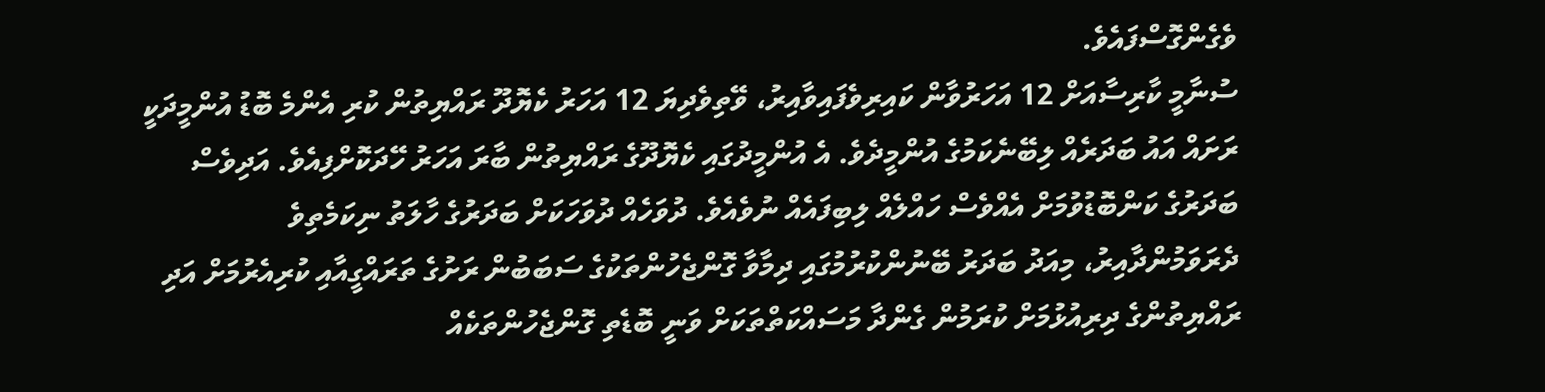ވެގެންގޮސްފައެވެ.
ސުނާމީ ކާރިސާއަށް 12 އަހަރުވާން ކައިރިވެފައިވާއިރު، ވޭތިވެދިޔަ 12 އަހަރު ކެޔޮދޫ ރައްޔިތުން ކުރި އެންމެ ބޮޑު އުންމީދަކީ ރަށައް އައު ބަދަރެއް ލިބޭނެކަމުގެ އުންމީދެވެ. އެ އުންމީދުގައި ކެޔޮދޫގެ ރައްޔިތުން ބާރަ އަހަރު ހޭދަކޮށްފިއެވެ. އަދިވެސް ބަދަރުގެ ކަންބޮޑުވުމަށް އެއްވެސް ހައްލެއް ލިބިފައެއް ނުވެއެވެ. ދުވަހެއް ދުވަހަކަށް ބަދަރުގެ ހާލަތު ނިކަމެތިވެ ދެރަވަމުންދާއިރު، މިއަދު ބަދަރު ބޭނުންކުރުމުގައި ދިމާވާ ގޮންޖެހުންތަކުގެ ސަބަބުން ރަށުގެ ތަރައްގީއާއި ކުރިއެރުމަށް އަދި ރައްޔިތުންގެ ދިރިއުޅުމަށް ކުރަމުން ގެންދާ މަސައްކަތްތަކަށް ވަނީ ބޮޑެތި ގޮންޖެހުންތަކެއް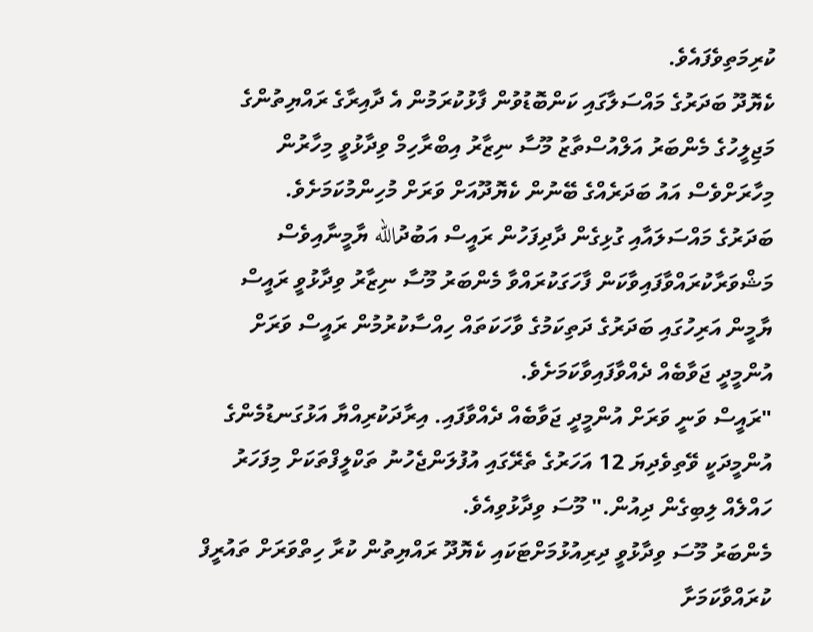ކުރިމަތިވެފައެވެ.
ކެޔޮދޫ ބަދަރުގެ މައްސަލާގައި ކަންބޮޑުވުން ފާޅުކުރަމުން އެ ދާއިރާގެ ރައްޔިތުންގެ މަޖިލީހުގެ މެންބަރު އަލްއުސްތާޒު މޫސާ ނިޒާރު އިބްރާހިމް ވިދާޅުވީ މިހާރުން މިހާރަށްވެސް އައު ބަދަރެއްގެ ބޭނުން ކެޔޮދޫއަށް ވަރަށް މުހިންމުކަމަށެވެ.
ބަދަރުގެ މައްސަލައާއި ގުޅިގެން ދާދިފަހުން ރައީސް އަބުދުالله ޔާމީނާއިވެސް މަޝްވަރާކުރައްވާފައިވާކަން ފާހަގަކުރައްވާ މެންބަރު މޫސާ ނިޒާރު ވިދާޅުވީ ރައީސް ޔާމީން އަރިހުގައި ބަދަރުގެ ދަތިކަމުގެ ވާހަކަތައް ހިއްސާކުރުމުން ރައީސް ވަރަށް އުންމީދީ ޖަވާބެއް ދެއްވާފައިވާކަމަށެވެ.
"ރައީސް ވަނީ ވަރަށް އުންމީދީ ޖަވާބެއް ދެއްވާފައި. އިރާދަކުރިއްޔާ އަޅުގަނޑުމެންގެ އުންމީދަކީ ވޭތިވެދިޔަ 12 އަހަރުގެ ތެރޭގައި އުފުލަންޖެހުނު ތަކްލީފްތަކަށް މިފަހަރު ހައްލެއް ލިބިގެން ދިއުން." މޫސަ ވިދާޅުވިއެވެ.
މެންބަރު މޫސަ ވިދާޅުވީ ދިރިއުޅުމަށްޓަކައި ކެޔޮދޫ ރައްޔިތުން ކުރާ ހިތްވަރަށް ތައުރީފް ކުރައްވާކަމަށާ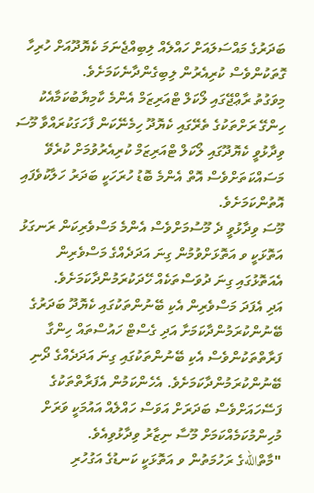ބަދަރުގެ މައްސަލައަށް ހައްލެއް ލިބިއްޖެނަމަ ކެޔޮދޫއަށް ހުރިހާ ގޮތަކުންވެސް ކުރިއެރުން ލިބިގެންދާނެކަމަށެވެ.
މިވަގުތު ރާޢްޖޭގައި ލޯކަލް ޓްއަރިޒަމް އެންމެ ކާމިޔާބުކަމާއެކު ހިންގޭ ރަށްތަކުގެ ތެރޭގައި ކެޔޮދޫ ހިމެނޭކަން ފާހަގަކުރައްވާ މޫސަ ވިދާޅުވީ ކެޔޮދޫގައި ލޯކަލް ޓްއަރިޒަމް ކުރިއެރުވުމަށް ކުރެވޭ މަސައްކަތަށްވެސް އޮތް އެންމެ ބޮޑު ހުރަހަކީ ބަދަރު ހަލާކުވެފައި އޮތުންކަމަށެވެ.
މޫސަ ވިދާޅުވީ ދެ މޫސުމަށްވެސް އެންމެ މަސްވެރިކަން ރަނގަޅު އަތޮޅަކީ ވ އަތޮޅަށްވުމުން ގިނަ އަދަދެއްގެ މަސްވެރިން އެއަތޮޅުގައި ގިނަ ދުވަސްތަކެއް ހޭދަކުރަމުންދާކަމަށެވެ.
އަދި އެފަދަ މަސްވެރިން އެކި ބޭނުންތަކުގައި ކެޔޮދޫ ބަދަރުގެ ބޭނުންކުރަމުންދާކަމަށާ އަދި ގެސްޓް ހައުސްތައް ހިންގާ ފަރާތްތަކުންވެސް އެކި ބޭނުންތަކުގައި ގިނަ އަދަދެއްގެ ދޯނި ބޭނުންކުރަމުންދާކަމަށެވެ. އެހެންކަމުން އެފަރާތްތަކުގެ ފަސޭހައަށްވެސް ބަދަރަށް އަވަސް ހައްލެއް އައުމަކީ ވަރަށް މުހިންމުކަމެއްކަމަށް މޫސާ ނިޒާރު ވިދާޅުވިއެވެ.
"މާތްاللهގެ ރަހުމަތުން ވ އަތޮޅަކީ ކަނޑުގެ އަގުހުރި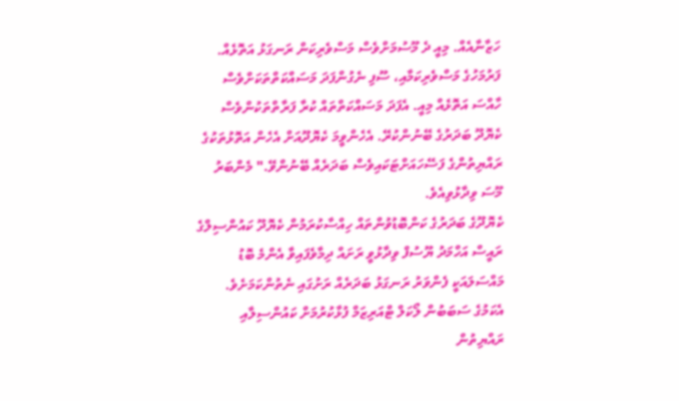ހަޒާނާއެއް. މިއީ ދެ މޫސުމަށްވެސް މަސްވެރިކަން ރަނގަޅު އަތޮޅެއް. ފަރުމަހުގެ މަސްވެރިކަމާއި، ސޫފި ނެގުންފަދަ މަސައްކަތްތަކަށްވެސް ހާއްސަ އަތޮޅެއް މިއީ. އެފަދަ މަސައްކަތްތައް ކުރާ ފަރާތްތަކުންވެސް ކެޔޮދޫ ބަދަރުގެ ބޭނުންކުރޭ. އެހެންވީމަ ކެޔޮދޫއަށް އެހެން އަތޮޅުތަކުގެ ރައްޔިތުންގެ ފަސޭހައަށްޓަކައިވެސް ބަދަރެއް ބޭނުންވޭ." މެންބަރު މޫސަ ވިދާޅުވިއެވެ.
ކެޔޮދޫގެ ބަދަރުގެ ކަންބޮޑުވުންތައް ހިއްސާކުރަމުން ކެޔޮދޫ ކައުންސިލްގެ ރައީސް އަހްމަދު ޔޫސުފް ވިދާޅުވީ ރަށައް ދިމާވެފައިވާ އެންމެ ބޮޑު މައްސަލައަކީ ފެންވަރު ރަނގަޅު ބަދަރެއް ރަށުގައި ނެތުންކަމަށެވެ.
އެކަމުގެ ސަބަބުން ލޯކަލް ޓްއަރިޒަމް ފުޅާކުރުމަށް ކައުންސިލާއި ރައްޔިތުން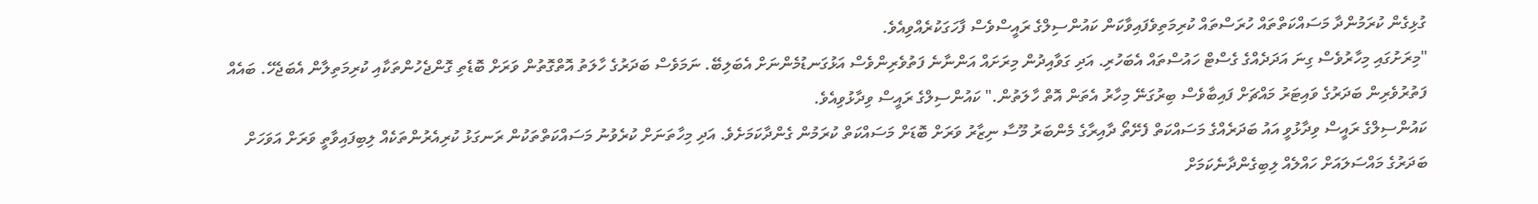ގުޅިގެން ކުރަމުންދާ މަސައްކަތްތައް ހުރަސްތައް ކުރިމަތިވެފައިވާކަން ކައުންސިލްގެ ރައީސްވެސް ފާހަގަކުރެއްވިއެވެ.
"މިރަށުގައި މިހާރުވެސް ގިނަ އަދަދެއްގެ ގެސްޓް ހައުސްތައް އެބަހުރި. އަދި ގަވާއިދުން މިރަށައް އަންނާނެ ފަތުވެރިންވެސް އަޅުގަނޑުމެންނަށް އެބަލިބޭ. ނަމަވެސް ބަދަރުގެ ހާލަތު އޮތްގޮތުން ވަރަށް ބޮޑެތި ގޮންޖެހުންތަކާއި ކުރިމަތިލާން އެބަޖެހޭ. ބައެއް ފަތުރުވެރިން ބަދަރުގެ ވައިޓަރު މައްޗަށް ފައިބާވެސް ބިރުގަނޭ މިހާރު އެތަން އޮތް ހާލަތުން." ކައުންސިލްގެ ރައީސް ވިދާޅުވިއެވެ.
ކައުންސިލްގެ ރައީސް ވިދާޅުވީ އައު ބަދަރެއްގެ މަސައްކަތް ފެށޭތޯ ދާއިރާގެ މެންބަރު މޫސާ ނިޒާރު ވަރަށް ބޮޑަށް މަސައްކަތް ކުރަމުން ގެންދާކަމަށެވެ. އަދި މިހާތަނަށް ކުރެވުނު މަސައްކަތްތަކުން ރަނގަޅު ކުރިއެރުންތަކެއް ލިބިފައިވާތީ ވަރަށް އަވަހަށް ބަދަރުގެ މައްސަލައަށް ހައްލެއް ލިބިގެންދާނެކަމަށް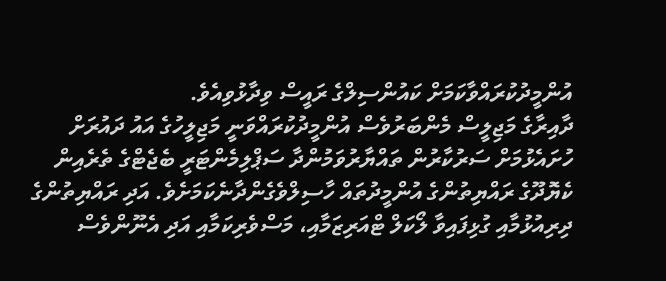އުންމީދުކުރައްވާކަމަށް ކައުންސިލްގެ ރައީސް ވިދާޅުވިއެވެ.
ދާއިރާގެ މަޖިލީސް މެންބަރުވެސް އުންމީދުކުރައްވަނީ މަޖިލީހުގެ އައު ދައުރަށް ހުށައެޅުމަށް ސަރުކާރުން ތައްޔާރުވަމުންދާ ސަޕްލިމެންޓަރީ ބެޖެޓްގެ ތެރެއިން ކެޔޮދޫގެ ރައްޔިތުންގެ އުންމީދުތައް ހާސިލްވެގެންދާނެކަމަށެވެ. އަދި ރައްޔިތުންގެ ދިރިއުޅުމާއި ގުޅިފައިވާ ލޯކަލް ޓްއަރިޒަމާއި، މަސްވެރިކަމާއި އަދި އެނޫންވެސް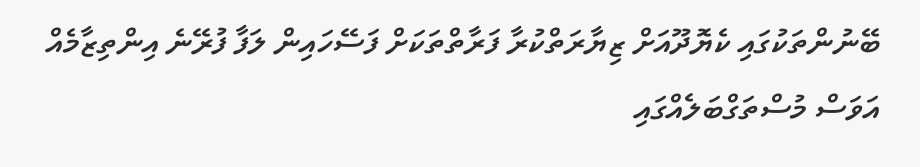ބޭނުންތަކުގައި ކެޔޮދޫއަށް ޒިޔާރަތްކުރާ ފަރާތްތަކަށް ފަސޭހައިން ލަފާ ފުރޭނެ އިންތިޒާމެއް އަވަސް މުސްތަގްބަލެއްގައި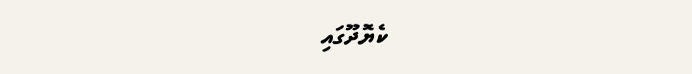ކެޔޮދޫގައި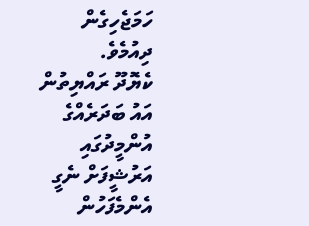ހަމަޖެހިގެން ދިއުމެވެ.
ކެޔޮދޫ ރައްޔިތުން އައު ބަދަރެއްގެ އުންމީދުގައި
އަރުޝީފަށް ނެގީ
އެންމެފަހުން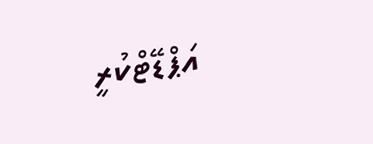އަޕްޑޭޓްކުރީ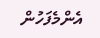އެންމެފަހުން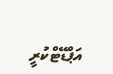އަޕްޑޭޓްކުރީ